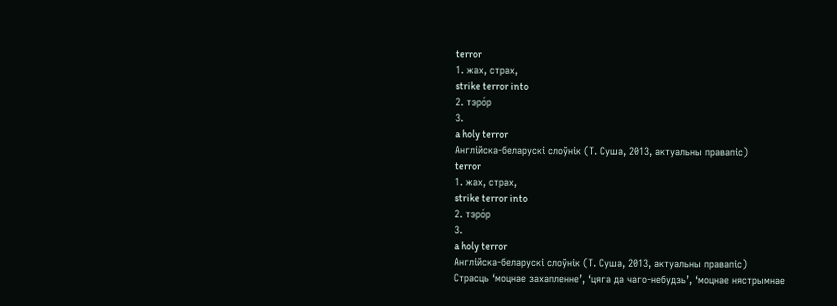terror
1. жах, страх,
strike terror into
2. тэро́р
3.
a holy terror
Англійска-беларускі слоўнік (Т. Суша, 2013, актуальны правапіс)
terror
1. жах, страх,
strike terror into
2. тэро́р
3.
a holy terror
Англійска-беларускі слоўнік (Т. Суша, 2013, актуальны правапіс)
Страсць ‘моцнае захапленне’, ‘цяга да чаго-небудзь’, ‘моцнае нястрымнае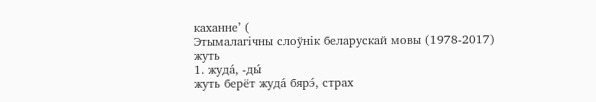каханне’ (
Этымалагічны слоўнік беларускай мовы (1978-2017)
жуть
1. жуда́, -ды́
жуть берёт жуда́ бярэ́, страх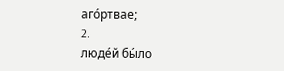аго́ртвае;
2.
люде́й бы́ло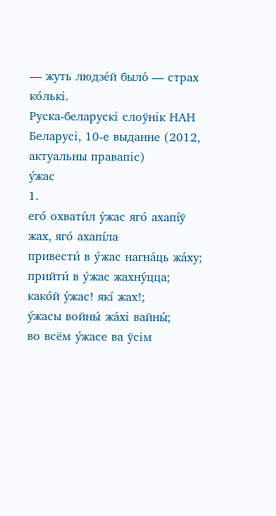— жуть людзе́й было́ — страх ко́лькі.
Руска-беларускі слоўнік НАН Беларусі, 10-е выданне (2012, актуальны правапіс)
у́жас
1.
его́ охвати́л у́жас яго́ ахапі́ў жах, яго́ ахапі́ла
привести́ в у́жас нагна́ць жа́ху;
прийти́ в у́жас жахну́цца;
како́й у́жас! які́ жах!;
у́жасы войны́ жа́хі вайны́;
во всём у́жасе ва ўсім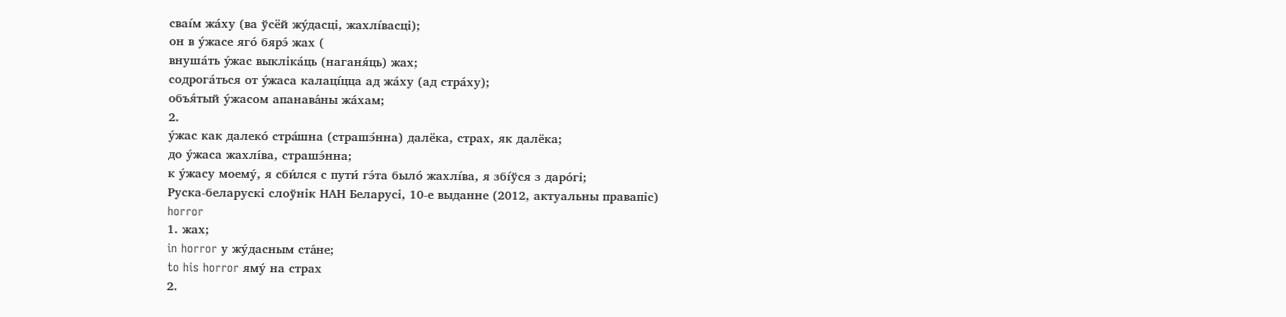сваі́м жа́ху (ва ўсёй жу́дасці, жахлі́васці);
он в у́жасе яго́ бярэ́ жах (
внуша́ть у́жас выкліка́ць (наганя́ць) жах;
содрога́ться от у́жаса калаці́цца ад жа́ху (ад стра́ху);
объя́тый у́жасом апанава́ны жа́хам;
2.
у́жас как далеко́ стра́шна (страшэ́нна) далёка, страх, як далёка;
до у́жаса жахлі́ва, страшэ́нна;
к у́жасу моему́, я сби́лся с пути́ гэ́та было́ жахлі́ва, я збі́ўся з даро́гі;
Руска-беларускі слоўнік НАН Беларусі, 10-е выданне (2012, актуальны правапіс)
horror
1. жах;
in horror у жу́дасным ста́не;
to his horror яму́ на страх
2.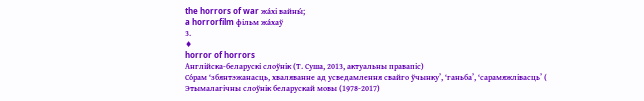the horrors of war жа́хі вайны́;
a horrorfilm фільм жа́хаў
3.
♦
horror of horrors
Англійска-беларускі слоўнік (Т. Суша, 2013, актуальны правапіс)
Со́рам ‘збянтэжанасць, хваляванне ад усведамлення свайго ўчынку’, ‘ганьба’, ‘сарамяжлівасць’ (
Этымалагічны слоўнік беларускай мовы (1978-2017)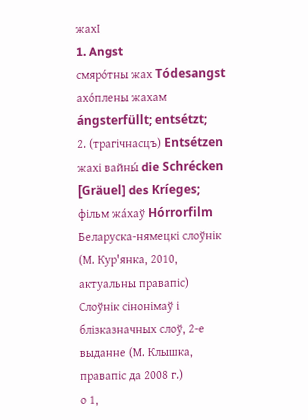жахI
1. Angst
смяро́тны жах Tódesangst
ахо́плены жахам ángsterfüllt; entsétzt;
2. (трагічнасцъ) Entsétzen
жахі вайны́ die Schrécken [Gräuel] des Kríeges;
фільм жа́хаў Hórrorfilm
Беларуска-нямецкі слоўнік (М. Кур'янка, 2010, актуальны правапіс)
Слоўнік сінонімаў і блізказначных слоў, 2-е выданне (М. Клышка, правапіс да 2008 г.)
о 1,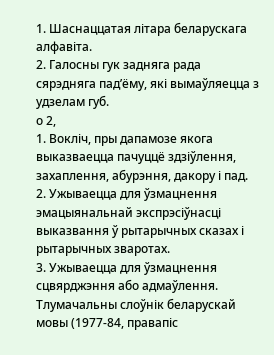1. Шаснаццатая літара беларускага алфавіта.
2. Галосны гук задняга рада сярэдняга пад’ёму, які вымаўляецца з удзелам губ.
о 2,
1. Вокліч, пры дапамозе якога выказваецца пачуццё здзіўлення, захаплення, абурэння, дакору і пад.
2. Ужываецца для ўзмацнення эмацыянальнай экспрэсіўнасці выказвання ў рытарычных сказах і рытарычных зваротах.
3. Ужываецца для ўзмацнення сцвярджэння або адмаўлення.
Тлумачальны слоўнік беларускай мовы (1977-84, правапіс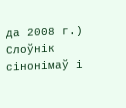да 2008 г.)
Слоўнік сінонімаў і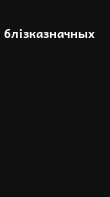блізказначных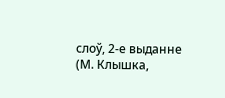слоў, 2-е выданне (М. Клышка,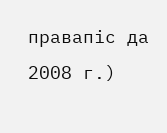правапіс да 2008 г.)